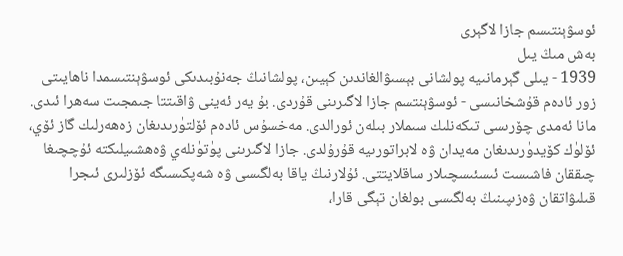ئوسۋېنتىسم جازا لاگېرى
بەش مىڭ يىل
1939 - يىلى گېرمانىيە پولشانى بېسىۋالغاندىن كېيىن، پولشانىڭ جەنۇبىدىكى ئوسۋېنتىسمدا ناھايىتى زور ئادەم قۇشخانىسى - ئوسۋېنتسم جازا لاگىرىنى قۇردى. بۇ يەر ئەينى ۋاقىتتا جىمجىت سەھرا ئىدى. مانا ئەمدى چۆرىسى تىكەنلىك سىملار بىلەن ئورالدى. مەخسۇس ئادەم ئۆلتۈرىدىغان زەھەرلىك گاز ئۆي، ئۆلۈك كۆيدۈرىدىغان مەيدان ۋە لابراتورىيە قۇرۇلدى. جازا لاگىرىنى پۈتۈنلەي ۋەھشىيلىكتە ئۇچچىغا چىققان فاشىست ئىسئىسچىلار ساقلايتتى. ئۇلارنىڭ ياقا بەلگىسى ۋە شەپكىسىگە ئۆزلىرى ئىجرا قىلىۋاتقان ۋەزىپىنىڭ بەلگىسى بولغان تېگى قارا،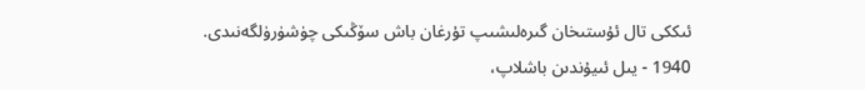ئىككى تال ئۇستىخان گىرەلىشىپ تۇرغان باش سۆڭىكى چۈشۈرۈلگەنىدى.
1940 - يىل ئىيۇندىن باشلاپ،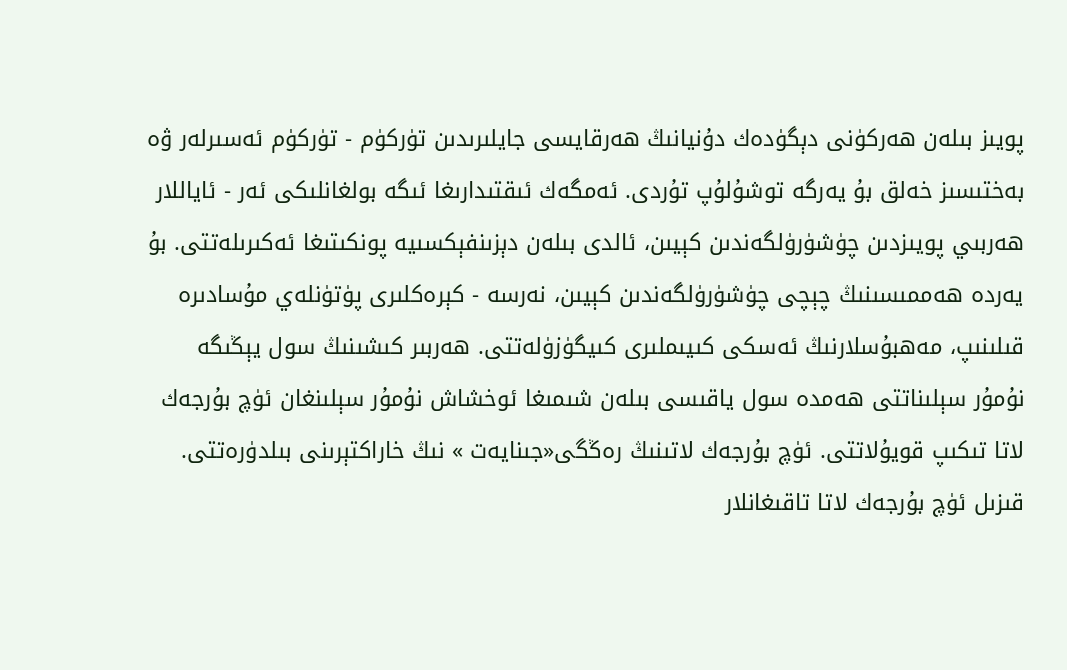پويىز بىلەن ھەركۈنى دېگۈدەك دۇنيانىڭ ھەرقايسى جايلىرىدىن تۈركۈم - تۈركۈم ئەسىرلەر ۋە بەختىسىز خەلق بۇ يەرگە توشۇلۇپ تۇردى. ئەمگەك ئىقتىدارىغا ئىگە بولغانلىكى ئەر - ئاياللار ھەربىي پويىزدىن چۈشۈرۈلگەندىن كېيىن، ئالدى بىلەن دېزىنفېكسىيە پونكىتىغا ئەكىرىلەتتى. بۇ يەردە ھەممىسىنىڭ چېچى چۈشۈرۈلگەندىن كېيىن، نەرسە - كېرەكلىرى پۈتۈنلەي مۇسادىرە قىلىنىپ، مەھبۇسلارنىڭ ئەسكى كىيىملىرى كىيگۈزۈلەتتى. ھەربىر كىشىنىڭ سول يېڭىگە نۇمۇر سېلىناتتى ھەمدە سول ياقىسى بىلەن شىمىغا ئوخشاش نۇمۇر سېلىنغان ئۈچ بۇرجەك لاتا تىكىپ قويۇلاتتى. ئۈچ بۇرجەك لاتىنىڭ رەڭگى«جىنايەت » نىڭ خاراكتېرىنى بىلدۈرەتتى. قىزىل ئۈچ بۇرجەك لاتا تاقىغانلار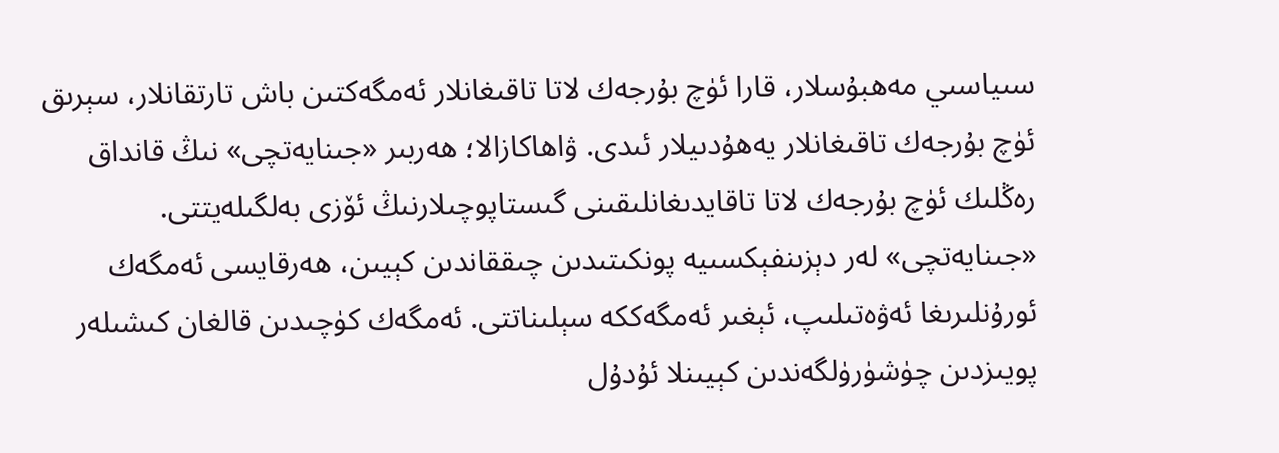سىياسىي مەھبۇسلار، قارا ئۈچ بۇرجەك لاتا تاقىغانلار ئەمگەكتىن باش تارتقانلار، سېرىق ئۈچ بۇرجەك تاقىغانلار يەھۇدىيلار ئىدى. ۋاھاكازالا؛ ھەربىر «جىنايەتچى» نىڭ قانداق رەڭلىك ئۈچ بۇرجەك لاتا تاقايدىغانلىقىنى گىستاپوچىلارنىڭ ئۆزى بەلگىلەيتتى. «جىنايەتچى» لەر دېزىنفېكسىيە پونكىتىدىن چىققاندىن كېيىن، ھەرقايسى ئەمگەك ئورۇنلىرىغا ئەۋەتىلىپ، ئېغىر ئەمگەككە سېلىناتتى. ئەمگەك كۈچىدىن قالغان كىشىلەر پويىزدىن چۈشۈرۈلگەندىن كېيىنلا ئۇدۇل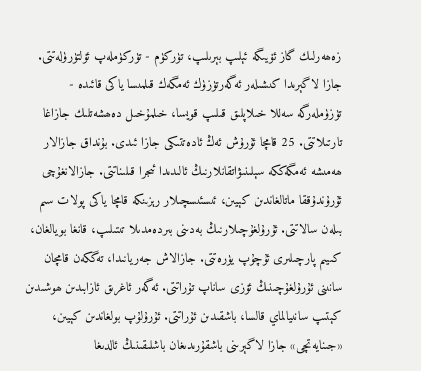زەھەرلىك گاز ئۆيىگە ئېلىپ بېرىلىپ، تۈركۈم - تۈركۈملەپ ئۆلتۈرۈلەتتى.
جازا لاگېرىدا كىشىلەر ئەگەرتۈزۈك ئەمگەك قىلمىسا ياكى قائىدە - تۈزۈملەرگە سەللا خىلاپلىق قىلىپ قويسا، خىلمۇخىل دەھشەتلىك جازاغا تارتىلاتتى. 25 قامچا ئۇرۇش ئەڭ ئادەتتىكى جازا ئىدى. بۇنداق جازالار ھەمىشە ئەمگەككە سېلىنىۋاتقانلارنىڭ ئالىدىدا ئىجرا قىلىناتتى. جازالانغۇچى ئۇرۇندۇققا ماتالغاندىن كېيىن، ئىسئىسچىلار رېزىنكە قامچا ياكى پولات سىم بىلەن سالاتتى. ئۇرۇلغۇچىلارنىڭ بەدىنى بىردەمدىلا تىتىلىپ، قانغا بويالغان، كىيىم پارچىلىرى ئۇچۇپ يۈرەتتى. جازالاش جەريانىدا، تەگكەن قامچان سانىنى ئۇرۇلغۇچىنىڭ ئۆزى ساناپ تۇراتتى. ئەگەر ئاغرىق ئازابىدىن ھوشىدىن كېتىپ سانىيالماي قالسا، باشقىدىن ئۇراتتى. ئۇرۇلۇپ بولغاندىن كېيىن، «جىنايەتچى» جازا لاگېرىنى باشقۇرىدىغان باشلىقىنىڭ ئالدىغا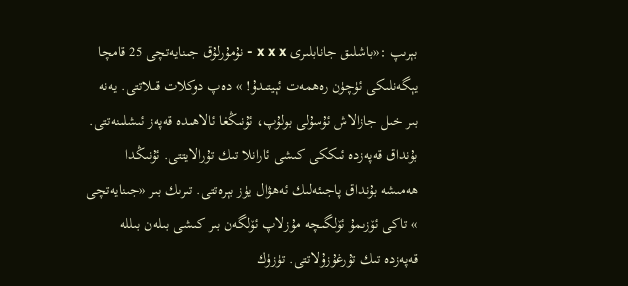بېرىپ :«باشلىق جانابلىرى x x x - نۇمۇرلۇق جىنايەتچى 25 قامچا يېگەنلىكى ئۈچۈن رەھمەت ئېيتىدۇ! » دەپ دوكلات قىلاتتى. يەنە بىر خىل جازالاش ئۇسۇلى بولۇپ، ئۇنىڭغا ئالاھىدە قەپەز ئىشلىنەتتى. بۇنداق قەپەزدە ئىككى كىشى ئارانلا تىك تۇرالايتتى. ئۇنىڭدا ھەمىشە بۇنداق پاجىئەلىك ئەھۋال يۈز بېرەتتى. تىرىك بىر «جىنايەتچى » تاكى ئۆزىمۇ ئۆلگىچە مۇزلاپ ئۆلگەن بىر كىشى بىلەن بىللە قەپەزدە تىك تۇرغۇزۇلاتتى. تۈزۈك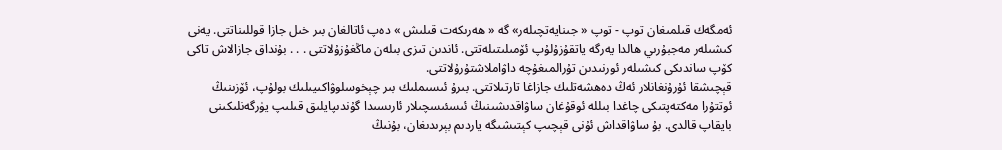ئەمگەك قىلمىغان توپ - توپ « جىنايەتچىلەر» گە « ھەرىكەت قىلىش » دەپ ئاتالغان بىر خىل جازا قوللىناتتى. يەنى كىشىلەر مەجبۇرىي ھالدا يەرگە ياتقۇزۇلۇپ ئۆمىلىتىلەتتى. ئاندىن تىزى بىلەن ماڭغۇزۇلاتتى . . . بۇنداق جازالاش تاكى كۆپ ساندىكى كىشىلەر ئورنىدىن تۇرالمىغۇچە داۋاملاشتۇرۇلاتتى.
قېچىشقا ئۇرۇنغانلار ئەڭ دەھشەتلىك جازاغا تارتىلاتتى. بىرۇ ئىسىملىك بىر چېخوسلوۋاكىيىلىك بولۇپ، ئۆزىنىڭ ئوتتۇرا مەكتەپتىكى چاغدا بىللە ئوقۇغان ساۋاقدىشىنىڭ ئىسئىسچىلار ئارىسىدا گۇندىپايلىق قىلىپ يۈرگەنلىكىنى بايقاپ قالدى. بۇ ساۋاقداش ئۇنى قېچىپ كېتىشىگە ياردىم بېرىدىغان، بۇنىڭ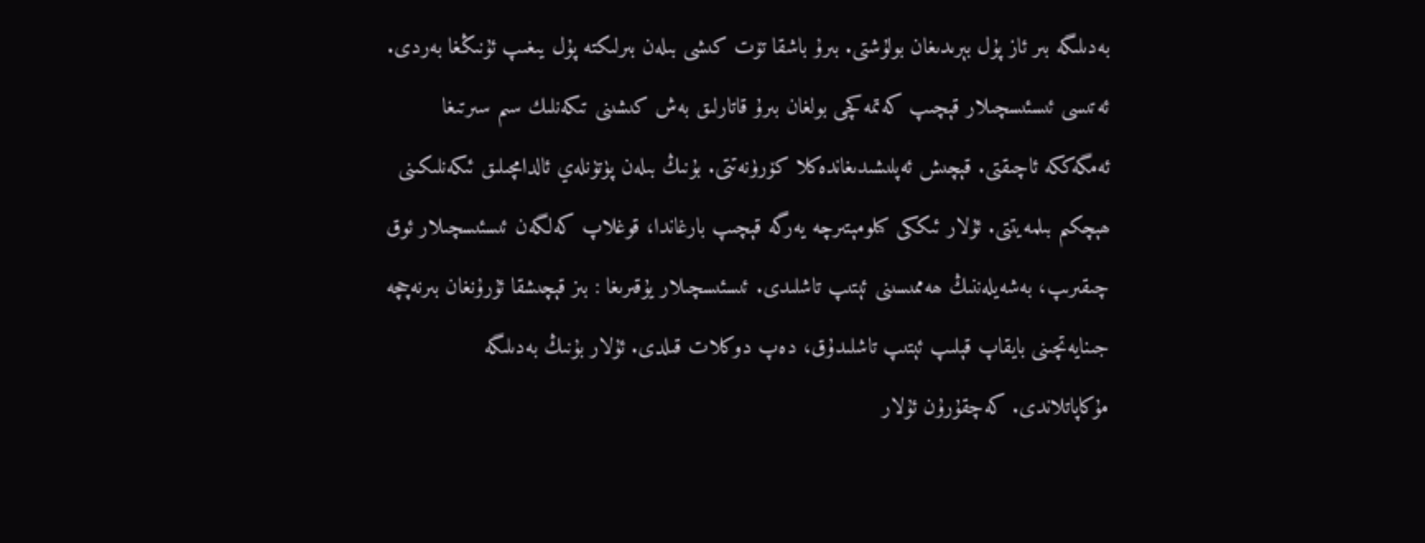بەدىلىگە بىر ئاز پۇل بېرىدىغان بولۇشتى. بىرۇ باشقا تۆت كىشى بىلەن بىرلىكتە پۇل يىغىپ ئۇنىڭغا بەردى. ئەتىسى ئىسئىسچىلار قېچىپ كەتمەكچى بولغان بىرۇ قاتارلىق بەش كىشىنى تىكەنلىك سىم سىرتىغا ئەمگەككە ئاچىقتى. قېچىش ئەپلىشىدىغاندەكلا كۆرۈنەتتى. بۇنىڭ بىلەن پۈتۈنلەي ئالدامچىلىق ئىكەنلىكىنى ھېچكىم بىلمەيتتى. ئۇلار ئىككى كىلومېتىرچە يەرگە قېچىپ بارغاندا، قوغلاپ كەلگەن ئىسئىسچىلار ئوق چىقىرىپ، بەشەيلەننىڭ ھەممىسىنى ئېتىپ تاشلىدى. ئىسئىسچىلار يۇقىرىغا : بىز قېچىشقا ئۇرۇنغان بىرنەچچە جىنايەتچىنى بايقاپ قېلىپ ئېتىپ تاشلىدۇق، دەپ دوكلات قىلدى. ئۇلار بۇنىڭ بەدىلىگە مۇكاپاتلاندى. كەچقۇرۇن ئۇلار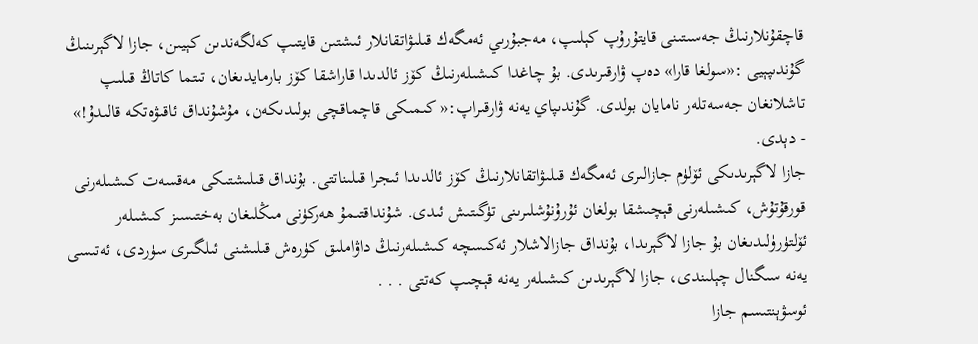قاچقۇنلارنىڭ جەسىتىنى قايتۇرۇپ كېلىپ، مەجبۇرىي ئەمگەك قىلىۋاتقانلار ئىشتىن قايتىپ كەلگەندىن كېيىن، جازا لاگېرىنىڭ گۇندىپېيى :«سولغا قارا» دەپ ۋارقىرىدى. بۇ چاغدا كىشىلەرنىڭ كۆز ئالدىدا قاراشقا كۆز بارمايدىغان، تىتما كاتاڭ قىلىپ تاشلانغان جەسەتلەر نامايان بولدى. گۇندىپاي يەنە ۋارقىراپ:« كىمىكى قاچماقچى بولىدىكەن، مۇشۇنداق ئاقىۋەتكە قالىدۇ!» - دېدى.
جازا لاگېرىدىكى ئۆلۈم جازالىرى ئەمگەك قىلىۋاتقانلارنىڭ كۆز ئالدىدا ئىجرا قىلىناتتى. بۇنداق قىلىشتىكى مەقسەت كىشىلەرنى قورقۇتۇش، كىشىلەرنى قېچىشقا بولغان ئۇرۇنۇشلىرىنى تۈگىتىش ئىدى. شۇنداقتىمۇ ھەركۈنى مىڭلىغان بەختىسىز كىشىلەر ئۆلتۈرۈلىدىغان بۇ جازا لاگېرىدا، بۇنداق جازالاشلار ئەكىسچە كىشىلەرنىڭ داۋاملىق كۈرەش قىلىشنى ئىلگىرى سۈردى، ئەتىسى يەنە سىگنال چېلىندى، جازا لاگېرىدىن كىشىلەر يەنە قېچىپ كەتتى . . .
ئوسۋېنتىسم جازا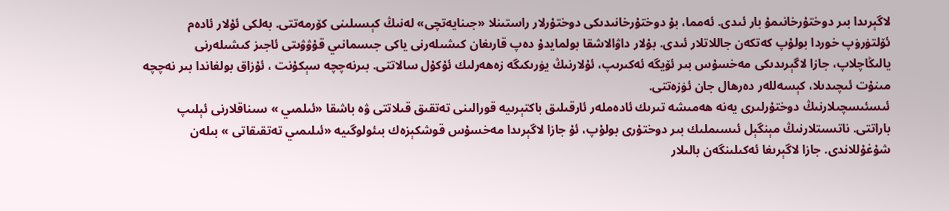لاگېرىدا بىر دوختۇرخانىمۇ بار ئىدى. ئەمما، بۇ دوختۇرخانىدىكى دوختۇرلار راستىنلا «جىنايەتچى» لەنىڭ كېسىلىنى كۆرمەتتى. بەلكى ئۇلار ئادەم ئۆلتۈرۈپ خوردا بولۇپ كەتكەن جاللاتلار ئىدى. بۇلار داۋالاشقا بولمايدۇ دەپ قارىغان كىشىلەرنى ياكى جىسمانىي قۇۋۋىتى ئاجىز كىشىلەرنى يالىڭاچلاپ، جازا لاگېرىدىكى مەخسۇس بىر ئۆيگە ئەكىرىپ، ئۇلارنىڭ يۈرىكىگە زەھەرلىك ئۇكۇل سالاتتى. بىرنەچچە سېكۇنت ، ئۇزاق بولغاندا بىر نەچچە مىنۇت ئىچىدىلا، كېسەللەر دەرھال جان ئۈزەتتى.
ئىسئىسچىلارنىڭ دوختۇرلىرى يەنە ھەمىشە تىرىك ئادەملەر ئارقىلىق باكتېرىيە قورالىنى تەتقىق قىلاتتى ۋە باشقا «ئىلمىي » سىناقلارنى ئېلىپ باراتتى. ناتسىتلارنىڭ مېنگېل ئىسىملىك بىر دوختۇرى بولۇپ، ئۇ جازا لاگېرىدا مەخسۇس قوشكېزەك بىئولوگىيە «ئىلىمىي تەتقىقاتى » بىلەن شۇغۇللاندى. جازا لاگېرىغا ئەكىلىنگەن بالىلار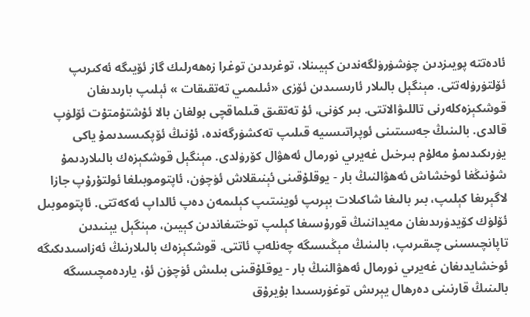ئادەتتە پويىزدىن چۈشۈرۈلگەندىن كېيىنلا، توغرىدىن توغرا زەھەرلىك گاز ئۆيىگە ئەكىرىپ ئۆلتۈرۈلەتتى. مېنگېل بالىلار ئارىسىدىن ئۆزى «ئىلىمىي تەتقىقات » ئېلىپ بارىدىغان قوشكېزەكلەرنى تاللىۋالاتتى. بىر كۈنى، ئۇ تەتقىق قىلماقچى بولغان بالا ئۇشتۇمتۇت ئۆلۈپ قالدى. بالىنىڭ جەسىتىنى ئوپراتىسىيە قىلىپ تەكشۈرگەندە، ئۇنىڭ ئۆپكىسىدىمۇ ياكى يۈرىكىدىمۇ مەلۇم بىرخىل غەيرىي نورمال ئەھۋال كۆرۈلدى. مېنگېل قوشكېزەك بالىلاردىمۇ شۇنىڭغا ئوخشاش ئەھۋالنىڭ بار - يوقلۇقىنى ئېنىقلاش ئۈچۈن، ئاپتوموبىلغا ئولتۇرۇپ جازا لاگېرىغا كېلىپ، بىر بالىغا شاكىلات بېرىپ ئوينىتىپ كېلىمەن دەپ ئالداپ ئەكەتتى. ئاپتوموبىل ئۆلۈك كۆيدۈرىدىغان مەيداننىڭ قورۇسىغا كېلىپ توختىغاندىن كېيىن، مېنگېل يېنىدىن تاپانچىسىنى چىقىرىپ، بالىنىڭ مېڭىسىگە چەنلەپ ئاتتى. قوشكېزەك بالىلارنىڭ ئەزاسىدىكىگە ئوخشايدىغان غەيرىي نورمال ئەھۋالنىڭ بار - يوقلۇقىنى بىلىش ئۈچۈن ئۇ، ياردەمچىسىگە بالىنىڭ قارنىنى دەرھال يېرىش توغۈرىسىدا بۇيرۇق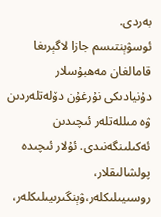بەردى.
ئوسۋېنتىسم جازا لاگېرىغا قامالغان مەھبۇسلار دۇنيادىكى نۇرغۇن دۆلەتلەردىن ۋە مىللەتلەر ئىچىدىن ئەكىلىنگەنىدى. ئۇلار ئىچىدە پولشالىقلار، روسىيىلىكلەر،ۋېنگىرىيىلىكلەر،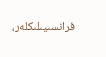فرانسىيىلىكلەر،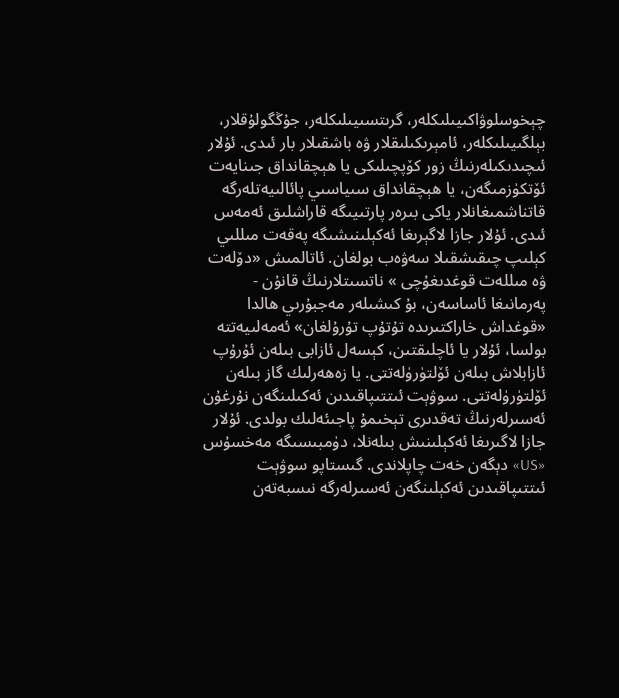چېخوسلوۋاكىيىلىكلەر، گرىتسىيىلىكلەر، جۇڭگولۇقلار، بېلگىيىلىكلەر، ئامېرىكىلىقلار ۋە باشقىلار بار ئىدى. ئۇلار ئىچىدىكىلەرنىڭ زور كۆپچىلىكى يا ھېچقانداق جىنايەت ئۆتكۈزمىگەن، يا ھېچقانداق سىياسىي پائالىيەتلەرگە قاتناشمىغانلار ياكى بىرەر پارتىيىگە قاراشلىق ئەمەس ئىدى. ئۇلار جازا لاگېرىغا ئەكېلىنىشىگە پەقەت مىللىي كېلىپ چىقىشقىلا سەۋەب بولغان. ئاتالمىش «دۆلەت ۋە مىللەت قوغدىغۇچى » ناتسىتلارنىڭ قانۇن - پەرمانىغا ئاساسەن، بۇ كىشىلەر مەجبۇرىي ھالدا «قوغداش خاراكتىرىدە تۇتۇپ تۇرۇلغان» ئەمەلىيەتتە بولسا، ئۇلار يا ئاچلىقتىن، كېسەل ئازابى بىلەن ئۇرۇپ ئازابلاش بىلەن ئۆلتۈرۈلەتتى. يا زەھەرلىك گاز بىلەن ئۆلتۈرۈلەتتى. سوۋېت ئىتتىپاقىدىن ئەكىلىنگەن نۇرغۇن ئەسىرلەرنىڭ تەقدىرى تېخىمۇ پاجىئەلىك بولدى. ئۇلار جازا لاگىرىغا ئەكېلىنىش بىلەنلا، دۈمبىسىگە مەخسۇس «US» دېگەن خەت چاپلاندى. گىستاپو سوۋېت ئىتتىپاقىدىن ئەكېلىنگەن ئەسىرلەرگە نىسبەتەن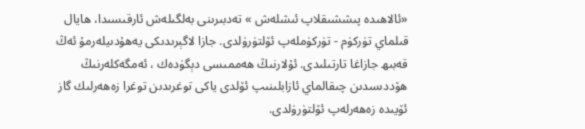«ئالاھىدە پىششىقلاپ ئىشلەش » تەدبىرىنى بەلگىلەش ئارقىسىدا، ھايال قىلماي تۈركۈم - تۈركۈملەپ ئۆلتۈرۈلدى. جازا لاگېرىدىكى يەھۇدىيلەرمۇ ئەڭ قەبىھ جازاغا تارتىلىدى. ئۇلارنىڭ ھەممىسى دېگۈدەك ، ئەمگەكلەرنىڭ ھۆددىسدىن چىقالماي ئازابلىنىپ ئۆلدى ياكى توغرىدىن توغرا زەھەرلىك گاز ئۆيىدە زەھەرلەپ ئۆلتۈرۈلدى.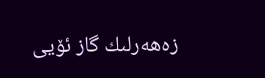زەھەرلىك گاز ئۆيى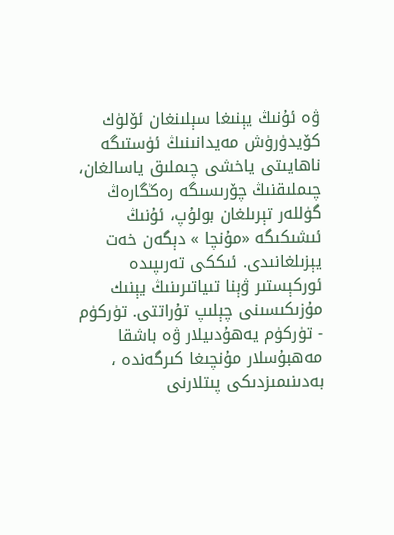ۋە ئۇنىڭ يېنىغا سېلىنغان ئۆلۈك كۆيدۈرۈش مەيدانىنىڭ ئۈستىگە ناھايىتى ياخشى چىملىق ياسالغان، چىملىقنىڭ چۆرىسىگە رەڭگارەڭ گۈللەر تېرىلغان بولۇپ، ئۇنىڭ ئىشىكىگە «مۇنچا » دېگەن خەت يېزىلغانىدى. ئىككى تەرىپىدە ئوركېستىر ۋېنا تىياتىرىنىڭ يېنىك مۇزىكىسىنى چېلىپ تۇراتتى. تۈركۈم - تۈركۈم يەھۇدىيلار ۋە باشقا مەھبۇسلار مۇنچىغا كىرگەندە ، بەدىنىمىزدىكى پىتلارنى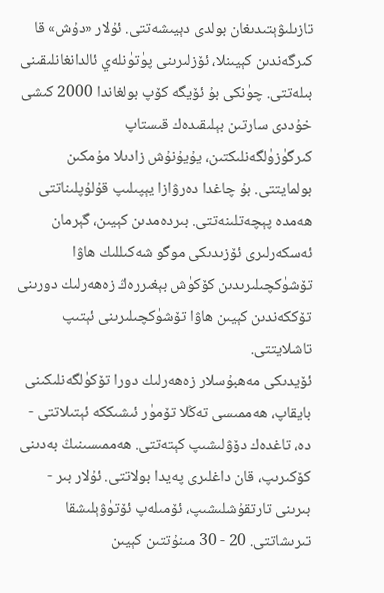تازىلىۋېتىدىغان بولدى دېيىشەتتى. ئۇلار «دۇش» قا كىرگەندىن كېيىنلا، ئۆزلىرىنى پۈتۈنلەي ئالدانغانلىقىنى بىلەتتى. چۈنكى بۇ ئۆيگە كۆپ بولغاندا 2000 كىشى خۇددى سارتىن بېلىقىدەك قىستاپ كىرگۈزۈلگەنلىكتىن، يۇيۇنۇش زادىلا مۇمكىن بولمايتتى. بۇ چاغدا دەرۋازا يېپىلىپ قۇلۇپلىناتتى ھەمدە پېچەتلىنەتتى. بىردەمدىن كېيىن، گېرمان ئەسكەرلىرى ئۆزىدىكى موگو شەكىللىك ھاۋا تۆشۈكچىلىرىدىن كۆكۈش بېغىررەڭ زەھەرلىك دورىنى تۆككەندىن كېيىن ھاۋا تۆشۈكچىلىرىنى ئېتىپ تاشلايتتى.
ئۆيدىكى مەھبۇسلار زەھەرلىك دورا تۆكۈلگەنلىكىنى بايقاپ، ھەممىسى تەڭلا تۆمۈر ئىشىككە ئېتىلاتتى - دە، تاغدەك دۆۋلىشىپ كېتەتتى. ھەممىسىنىڭ بەدىنى كۆكىرىپ، قان داغلىرى پەيدا بولاتتى. ئۇلار بىر - بىرىنى تارتقۇشلىشىپ، ئۆمىلەپ ئۆتۈۋېلىشقا تىرىشاتتى. 20 - 30 مىنۇتتىن كېيىن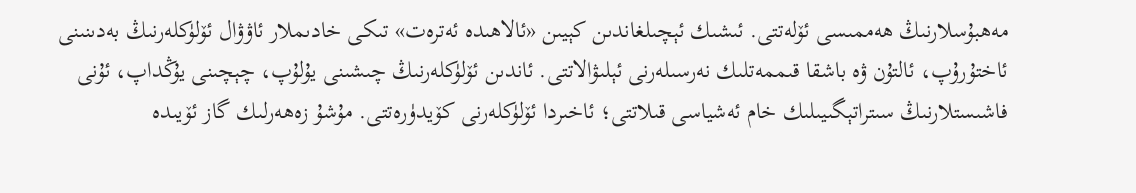مەھبۇسلارنىڭ ھەممىسى ئۆلەتتى. ئىشىك ئېچىلغاندىن كېيىن «ئالاھىدە ئەترەت» تىكى خادىملار ئاۋۋال ئۆلۈكلەرنىڭ بەدىنىنى ئاختۇرۇپ، ئالتۇن ۋە باشقا قىممەتلىك نەرسىلەرنى ئېلىۋالاتتى. ئاندىن ئۆلۈكلەرنىڭ چىشىنى يۇلۇپ، چېچىنى يۇڭداپ، ئۇنى فاشىستلارنىڭ سىتراتېگىيىلىك خام ئەشياسى قىلاتتى؛ ئاخىردا ئۆلۈكلەرنى كۆيدۈرەتتى. مۇشۇ زەھەرلىك گاز ئۆيىدە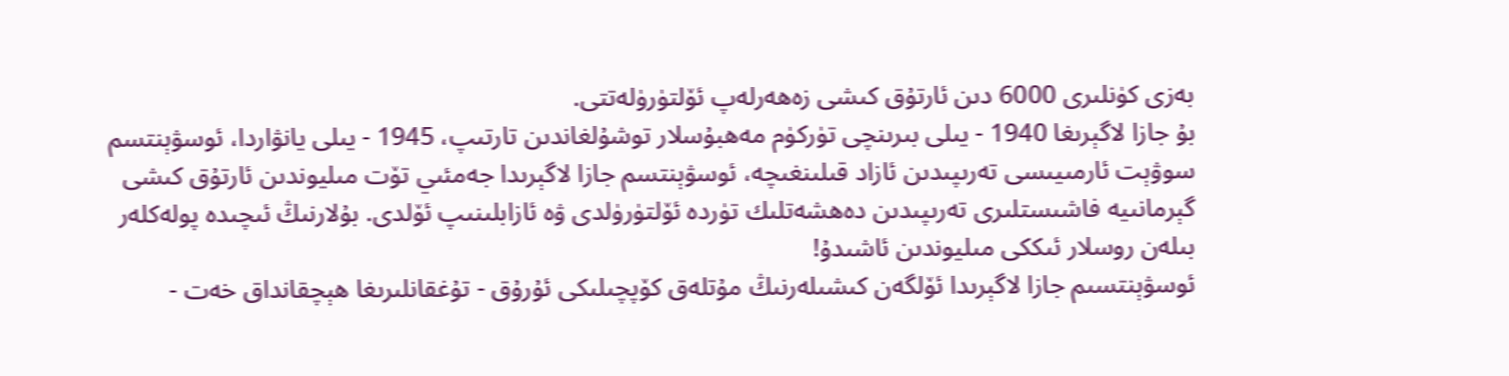بەزى كۈنلىرى 6000 دىن ئارتۇق كىشى زەھەرلەپ ئۆلتۈرۈلەتتى.
بۇ جازا لاگېرىغا 1940 - يىلى بىرىنچى تۈركۈم مەھبۇسلار توشۇلغاندىن تارتىپ، 1945 - يىلى يانۋاردا، ئوسۋېنتسم سوۋېت ئارمىيىسى تەرىپىدىن ئازاد قىلىنغىچە، ئوسۋېنتسم جازا لاگېرىدا جەمئىي تۆت مىليوندىن ئارتۇق كىشى گېرمانىيە فاشىستلىرى تەرىپىدىن دەھشەتلىك تۈردە ئۆلتۈرۈلدى ۋە ئازابلىنىپ ئۆلدى. بۇلارنىڭ ئىچىدە پولەكلەر بىلەن روسلار ئىككى مىليوندىن ئاشىدۇ!
ئوسۋېنتسىم جازا لاگېرىدا ئۆلگەن كىشىلەرنىڭ مۇتلەق كۆپچىلىكى ئۇرۇق - تۇغقانلىرىغا ھېچقانداق خەت -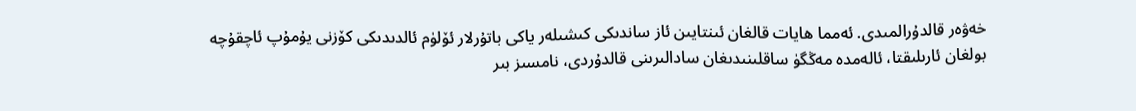خەۋەر قالدۇرالمىدى. ئەمما ھايات قالغان ئىنتايىن ئاز ساندىكى كىشىلەر ياكى باتۇرلار ئۆلۈم ئالدىدىكى كۆزنى يۇمۇپ ئاچقۇچە بولغان ئارىلىقتا، ئالەمدە مەڭگۈ ساقلىنىدىغان سادالىرىنى قالدۇردى، نامسىز بىر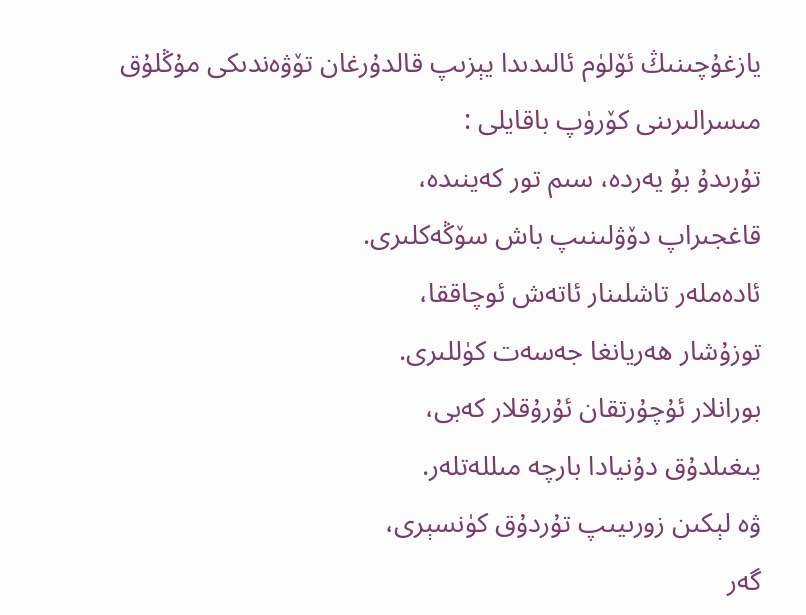يازغۇچىنىڭ ئۆلۈم ئالىدىدا يېزىپ قالدۇرغان تۆۋەندىكى مۇڭلۇق مىسرالىرىنى كۆرۈپ باقايلى :
تۇرىدۇ بۇ يەردە، سىم تور كەينىدە،
قاغجىراپ دۆۋلىنىپ باش سۆڭەكلىرى.
ئادەملەر تاشلىنار ئاتەش ئوچاققا،
توزۇشار ھەريانغا جەسەت كۈللىرى.
بورانلار ئۇچۇرتقان ئۇرۇقلار كەبى،
يىغىلدۇق دۇنيادا بارچە مىللەتلەر.
ۋە لېكىن زورىيىپ تۇردۇق كۈنسېرى،
گەر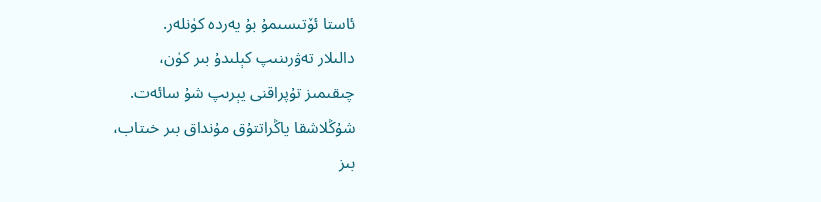ئاستا ئۆتىسىمۇ بۇ يەردە كۈنلەر.
دالىلار تەۋرىنىپ كېلىدۇ بىر كۈن،
چىقىمىز تۇپراقنى يېرىپ شۇ سائەت.
شۇڭلاشقا ياڭراتتۇق مۇنداق بىر خىتاب،
بىز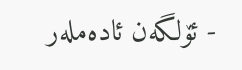- ئۆلگەن ئادەملەر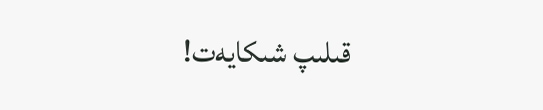قىلىپ شىكايەت!